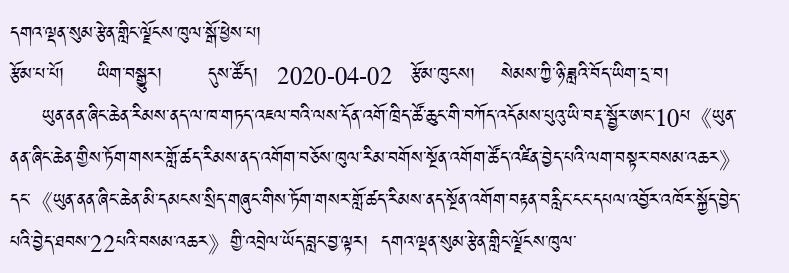དགའ་ལྡན་སུམ་རྩེན་གླིང་ལྗོངས་ཁུལ་སྒོ་ཕྱེས་པ།
རྩོམ་པ་པོ།     ཡིག་བསྒྱུར།       དུས་ཚོད།   2020-04-02   རྩོམ་ཁུངས།    སེམས་ཀྱི་ཉི་ཟླའི་བོད་ཡིག་དྲ་བ།
     ཡུན་ནན་ཞིང་ཆེན་རིམས་ནད་ལ་ཁ་གཏད་འཇལ་བའི་ལས་དོན་འགོ་ཁྲིད་ཚོ་ཆུང་གི་བཀོད་འདོམས་པུའུ་ཡི་བརྡ་སྦྱོར་ཨང་10པ《ཡུན་ནན་ཞིང་ཆེན་གྱིས་ཏོག་གསར་གློ་ཚད་རིམས་ནད་འགོག་བཅོས་ཁུལ་རིམ་བགོས་སྔོན་འགོག་ཚོད་འཛིན་བྱེད་པའི་ལག་བསྟར་བསམ་འཆར》དང་《ཡུན་ནན་ཞིང་ཆེན་མི་དམངས་སྲིད་གཞུང་གིས་ཏོག་གསར་གློ་ཚད་རིམས་ནད་སྔོན་འགོག་བརྟན་བརླིང་ངང་དཔལ་འབྱོར་འཁོར་སྐྱོད་བྱེད་པའི་བྱེད་ཐབས་22པའི་བསམ་འཆར》གྱི་འབྲེལ་ཡོད་བླང་བྱ་ལྟར།  དགའ་ལྡན་སུམ་རྩེན་གླིང་ལྗོངས་ཁུལ་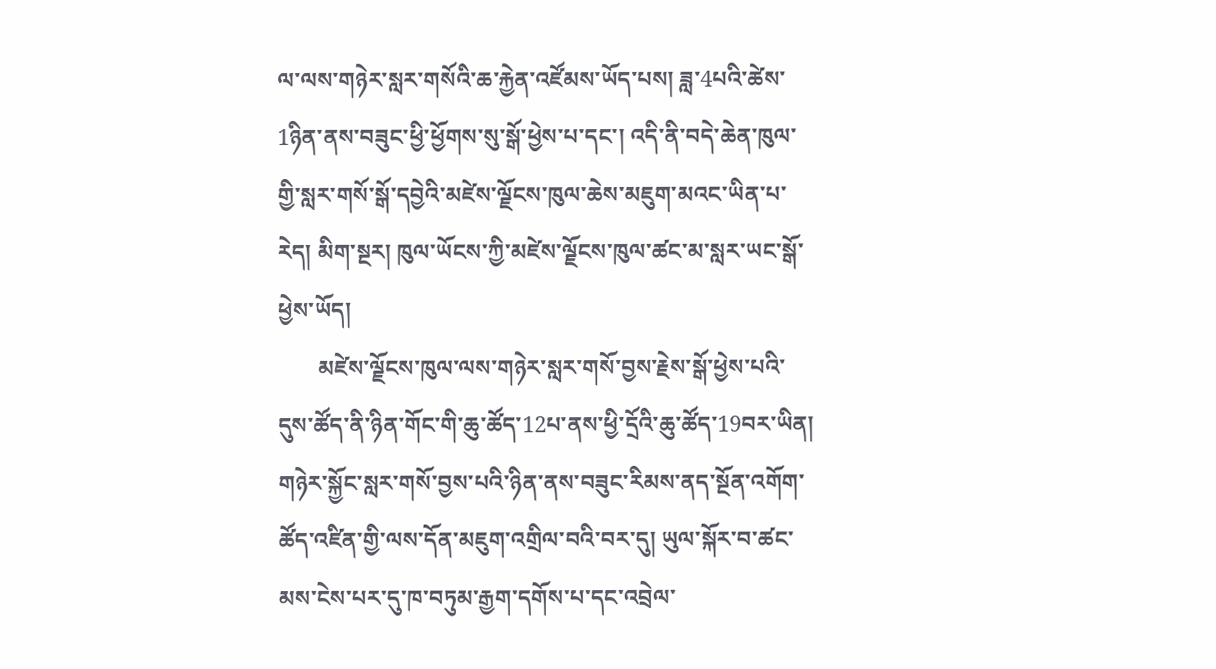ལ་ལས་གཉེར་སླར་གསོའི་ཆ་རྐྱེན་འཛོམས་ཡོད་པས། ཟླ་4པའི་ཚེས་1ཉིན་ནས་བཟུང་ཕྱི་ཕྱོགས་སུ་སྒོ་ཕྱེས་པ་དང་། འདི་ནི་བདེ་ཆེན་ཁུལ་གྱི་སླར་གསོ་སྒོ་དབྱེའི་མཛེས་ལྗོངས་ཁུལ་ཆེས་མཇུག་མའང་ཡིན་པ་རེད། མིག་སྔར། ཁུལ་ཡོངས་ཀྱི་མཛེས་ལྗོངས་ཁུལ་ཚང་མ་སླར་ཡང་སྒོ་ཕྱེས་ཡོད།
       མཛེས་ལྗོངས་ཁུལ་ལས་གཉེར་སླར་གསོ་བྱས་རྗེས་སྒོ་ཕྱེས་པའི་དུས་ཚོད་ནི་ཉིན་གོང་གི་ཆུ་ཚོད་12པ་ནས་ཕྱི་དྲོའི་ཆུ་ཚོད་19བར་ཡིན།  གཉེར་སྐྱོང་སླར་གསོ་བྱས་པའི་ཉིན་ནས་བཟུང་རིམས་ནད་སྔོན་འགོག་ཚོད་འཛིན་གྱི་ལས་དོན་མཇུག་འགྲིལ་བའི་བར་དུ། ཡུལ་སྐོར་བ་ཚང་མས་ངེས་པར་དུ་ཁ་བཏུམ་རྒྱག་དགོས་པ་དང་འབྲེལ་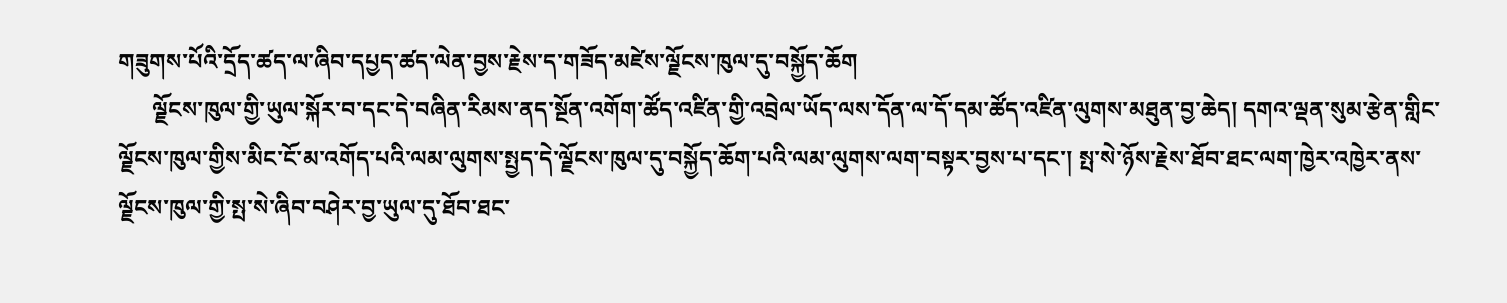གཟུགས་པོའི་དྲོད་ཚད་ལ་ཞིབ་དཔྱད་ཚད་ལེན་བྱས་རྗེས་ད་གཟོད་མཛེས་ལྗོངས་ཁུལ་དུ་བསྐྱོད་ཆོག
      ལྗོངས་ཁུལ་གྱི་ཡུལ་སྐོར་བ་དང་དེ་བཞིན་རིམས་ནད་སྔོན་འགོག་ཚོད་འཛིན་གྱི་འབྲེལ་ཡོད་ལས་དོན་ལ་དོ་དམ་ཚོད་འཛིན་ལུགས་མཐུན་བྱ་ཆེད། དགའ་ལྡན་སུམ་རྩེན་གླིང་ལྗོངས་ཁུལ་གྱིས་མིང་ངོ་མ་འགོད་པའི་ལམ་ལུགས་སྤྱད་དེ་ལྗོངས་ཁུལ་དུ་བསྐྱོད་ཆོག་པའི་ལམ་ལུགས་ལག་བསྟར་བྱས་པ་དང་། སྤ་སེ་ཉོས་རྗེས་ཐོབ་ཐང་ལག་ཁྱེར་འཁྱེར་ནས་ལྗོངས་ཁུལ་གྱི་སྤ་སེ་ཞིབ་བཤེར་བྱ་ཡུལ་དུ་ཐོབ་ཐང་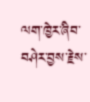ལག་ཁྱེར་ཞིབ་བཤེར་བྱས་རྗེས་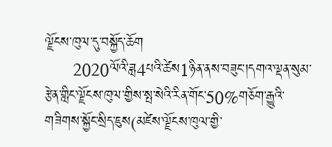ལྗོངས་ཁུལ་དུ་བསྐྱོད་ཆོག
      2020ལོའི་ཟླ4པའི་ཚེས1ཉིན་ནས་བཟུང་།དགའ་ལྡན་སུམ་རྩེན་གླིང་ལྗོངས་ཁུལ་གྱིས་སྤ་སེའི་རིན་གོང་50%གཅོག་རྒྱུའི་གཟིགས་སྐྱོང་སྲིད་ཇུས(མཛེས་ལྗོངས་ཁུལ་གྱི་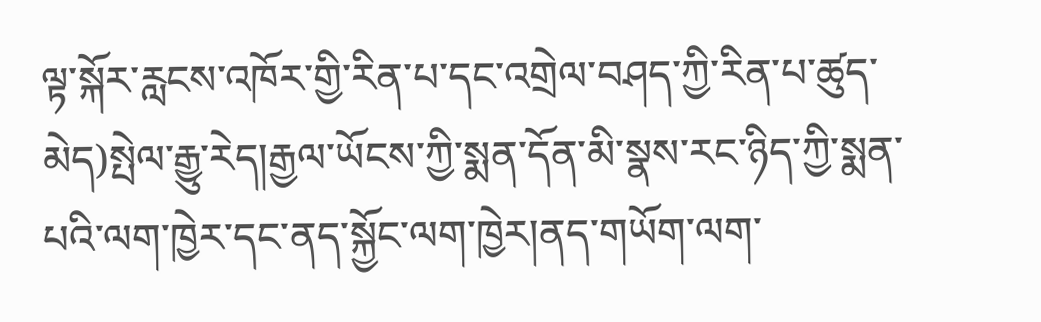ལྟ་སྐོར་རླངས་འཁོར་གྱི་རིན་པ་དང་འགྲེལ་བཤད་ཀྱི་རིན་པ་ཚུད་མེད)སྤེལ་རྒྱུ་རེད།རྒྱལ་ཡོངས་ཀྱི་སྨན་དོན་མི་སྣས་རང་ཉིད་ཀྱི་སྨན་པའི་ལག་ཁྱེར་དང་ནད་སྐྱོང་ལག་ཁྱེར།ནད་གཡོག་ལག་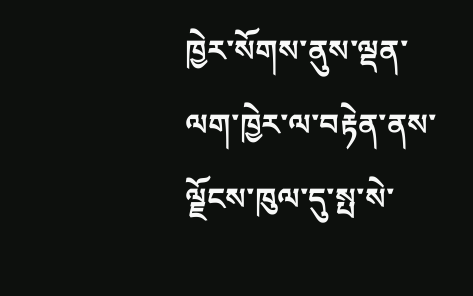ཁྱེར་སོགས་ནུས་ལྡན་ལག་ཁྱེར་ལ་བརྟེན་ནས་ལྗོངས་ཁུལ་དུ་སྤ་སེ་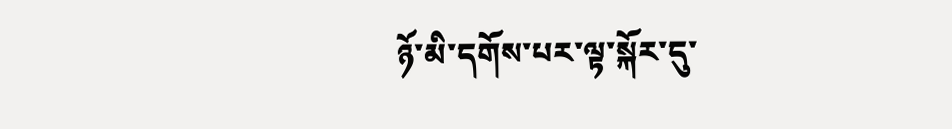ཉོ་མི་དགོས་པར་ལྟ་སྐོར་དུ་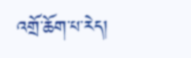འགྲོ་ཆོག་པ་རེད།